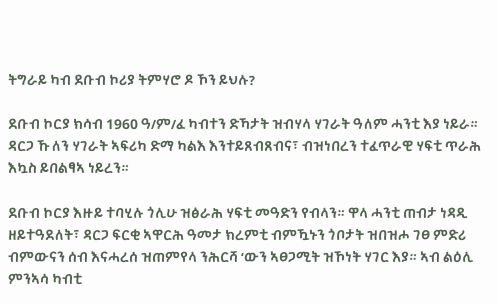ትግራይ ካብ ደቡብ ኮሪያ ትምሃሮ ዶ ኾን ይህሉ?

ደቡብ ኮርያ ክሳብ 1960 ዓ/ም/ፈ ካብተን ድኻታት ዝብሃላ ሃገራት ዓለም ሓንቲ እያ ነይራ። ዳርጋ ኹለን ሃገራት ኣፍሪካ ድማ ካልእ እንተይጸብጸብና፣ ብዝነበረን ተፈጥራዊ ሃፍቲ ጥራሕ እኳስ ይበልፃኣ ነይረን።

ደቡብ ኮርያ እዙይ ተባሂሉ ጎሊሁ ዝፅራሕ ሃፍቲ መዓድን የብላን። ዋላ ሓንቲ ጠብታ ነዳዲ ዘይተዓደለት፣ ዳርጋ ፍርቂ ኣዋርሕ ዓመታ ክረምቲ ብምዃኑን ጎቦታት ዝበዝሖ ገፀ ምድሪ ብምውናን ሰብ እናሓረሰ ዝጠምየላ ንሕርሻ ‘ውን ኣፀጋሚት ዝኾነት ሃገር እያ። ኣብ ልዕሊ ምንኣሳ ካብቲ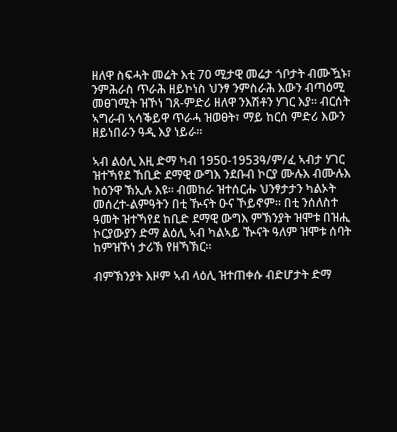ዘለዋ ስፍሓት መሬት እቲ 70 ሚታዊ መሬታ ጎቦታት ብሙዃኑ፣ ንምሕራስ ጥራሕ ዘይኮነስ ህንፃ ንምስራሕ እውን ብጣዕሚ መፀገሚት ዝኾነ ገጸ-ምድሪ ዘለዋ ንእሽቶን ሃገር እያ። ብርሰት ኣግራብ ኣሳቕይዋ ጥራሓ ዝወፀት፣ ማይ ከርሰ ምድሪ እውን ዘይነበራን ዓዲ እያ ነይራ።

ኣብ ልዕሊ እዚ ድማ ካብ 1950-1953ዓ/ም/ፈ ኣብታ ሃገር ዝተኻየደ ኸቢድ ደማዊ ውግእ ንደቡብ ኮርያ ሙሉእ ብሙሉእ ከዕንዋ ኽኢሉ እዩ። ብመከራ ዝተሰርሑ ህንፃታታን ካልኦት መሰረተ-ልምዓትን በቲ ዂናት ዑና ኾይኖም። በቲ ንሰለስተ ዓመት ዝተኻየደ ከቢድ ደማዊ ውግእ ምኽንያት ዝሞቱ በዝሒ ኮርያውያን ድማ ልዕሊ ኣብ ካልኣይ ዂናት ዓለም ዝሞቱ ሰባት ከምዝኾነ ታሪኽ የዘኻኽር።

ብምኽንያት እዞም ኣብ ላዕሊ ዝተጠቀሱ ብድሆታት ድማ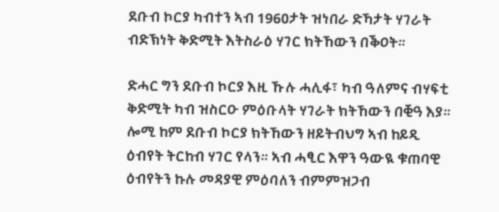ደቡብ ኮርያ ካብተን ኣብ 1960ታት ዝነበራ ድኻታት ሃገራት ብድኽነት ቅድሚት እትስራዕ ሃገር ክትኸውን በቕዐት።

ድሓር ግን ደቡብ ኮርያ እዚ ኹሉ ሓሊፋ፣ ካብ ዓለምና ብሃፍቲ ቅድሚት ካብ ዝስርዑ ምዕቡላት ሃገራት ክትኸውን በቒዓ እያ። ሎሚ ከም ደቡብ ኮርያ ክትኸውን ዘይትብህግ ኣብ ከይዲ ዕብየት ትርከብ ሃገር የላን። ኣብ ሓፂር እዋን ዓውዪ ቁጠባዊ ዕብየትን ኩሉ መዳያዊ ምዕባለን ብምምዝጋብ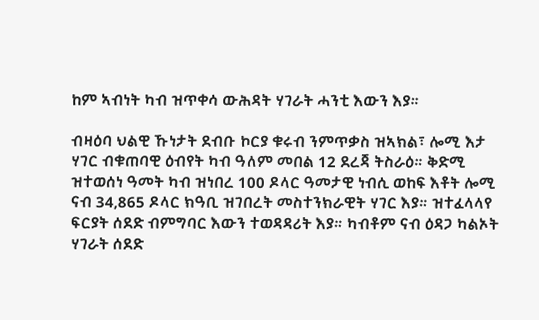ከም ኣብነት ካብ ዝጥቀሳ ውሕዳት ሃገራት ሓንቲ እውን እያ።

ብዛዕባ ህልዊ ኹነታት ደብቡ ኮርያ ቁሩብ ንምጥቃስ ዝኣክል፣ ሎሚ እታ ሃገር ብቁጠባዊ ዕብየት ካብ ዓለም መበል 12 ደረጃ ትስራዕ። ቅድሚ ዝተወሰነ ዓመት ካብ ዝነበረ 100 ዶላር ዓመታዊ ነብሲ ወከፍ እቶት ሎሚ ናብ 34,865 ዶላር ክዓቢ ዝገበረት መስተንክራዊት ሃገር እያ። ዝተፈላላየ ፍርያት ሰደድ ብምግባር እውን ተወዳዳሪት እያ። ካብቶም ናብ ዕዳጋ ካልኦት ሃገራት ሰደድ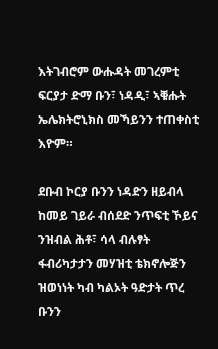እትገብሮም ውሑዳት መገረምቲ ፍርያታ ድማ ቡን፣ ነዳዲ፣ ኣቑሑት ኤሌክትሮኒክስ መኻይንን ተጠቀስቲ እዮም።

ደቡብ ኮርያ ቡንን ነዳድን ዘይብላ ከመይ ገይራ ብሰደድ ንጥፍቲ ኾይና ንዝብል ሕቶ፣ ሳላ ብሉፃት ፋብሪካታታን መሃዝቲ ቴክኖሎጅን ዝወነነት ካብ ካልኦት ዓድታት ጥረ ቡንን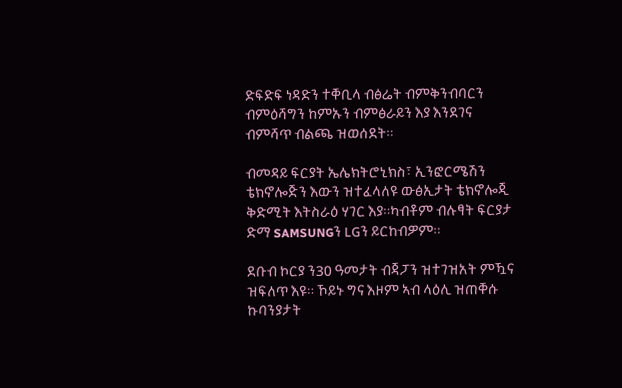ድፍድፍ ነዳድን ተቐቢላ ብፅሬት ብምቅንብባርን ብምዕሻግን ከምኡን ብምፅራይን እያ እንደገና ብምሻጥ ብልጫ ዝወሰደት።

ብመዳይ ፍርያት ኤሌክትሮኒክስ፣ ኢንፎርሜሽን ቴክኖሎጅን እውን ዝተፈላለዩ ውፅኢታት ቴክኖሎጂ ቅድሚት እትስራዕ ሃገር እያ።ካብቶም ብሉፃት ፍርያታ ድማ SAMSUNGን LGን ይርከብዎም።

ደቡብ ኮርያ ን30 ዓመታት ብጃፓን ዝተገዝአት ምዃና ዝፍለጥ እዩ። ኾይኑ ግና እዞም ኣብ ላዕሊ ዝጠቐሱ ኩባንያታት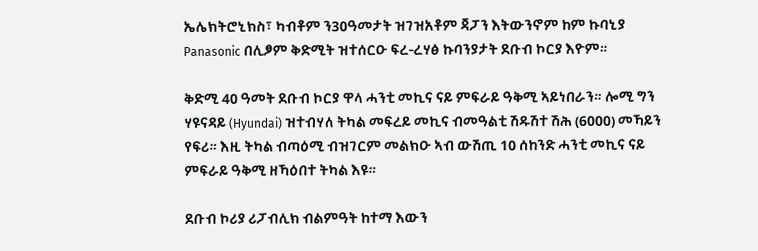ኤሌክትሮኒክስ፣ ካብቶም ን30ዓመታት ዝገዝአቶም ጃፓን እትውንኖም ከም ኩባኒያ Panasonic በሊፆም ቅድሚት ዝተሰርዑ ፍረ-ረሃፅ ኩባንያታት ደቡብ ኮርያ እዮም።

ቅድሚ 40 ዓመት ደቡብ ኮርያ ዋላ ሓንቲ መኪና ናይ ምፍራይ ዓቅሚ ኣይነበራን። ሎሚ ግን ሃዩናዳይ (Hyundai) ዝተብሃለ ትካል መፍረይ መኪና ብመዓልቲ ሽዱሽተ ሽሕ (6000) መኻይን የፍሪ። እዚ ትካል ብጣዕሚ ብዝገርም መልክዑ ኣብ ውሽጢ 10 ሰከንድ ሓንቲ መኪና ናይ ምፍራይ ዓቅሚ ዘኻዕበተ ትካል እዩ።

ደቡብ ኮሪያ ሪፓብሊክ ብልምዓት ከተማ እውን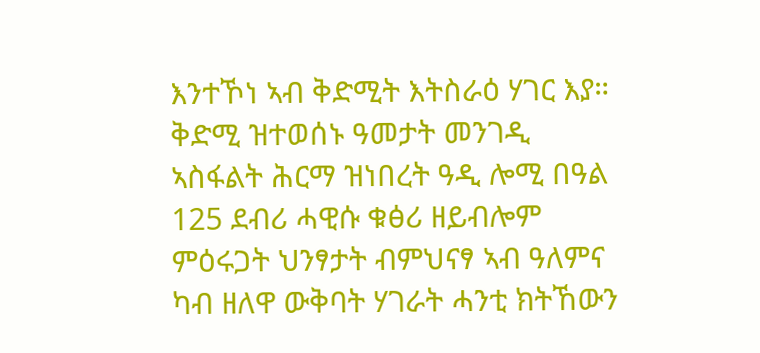እንተኾነ ኣብ ቅድሚት እትስራዕ ሃገር እያ። ቅድሚ ዝተወሰኑ ዓመታት መንገዲ ኣስፋልት ሕርማ ዝነበረት ዓዲ ሎሚ በዓል 125 ደብሪ ሓዊሱ ቁፅሪ ዘይብሎም ምዕሩጋት ህንፃታት ብምህናፃ ኣብ ዓለምና ካብ ዘለዋ ውቅባት ሃገራት ሓንቲ ክትኸውን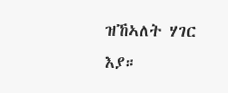ዝኸኣለት ሃገር እያ።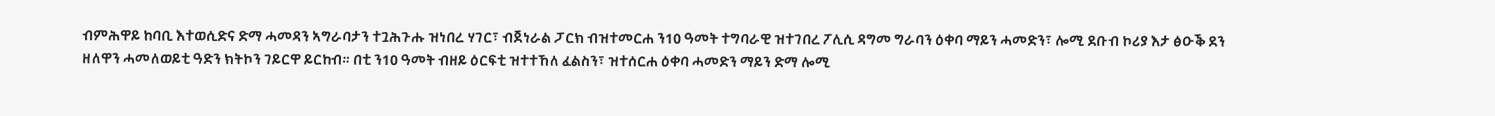ብምሕዋይ ከባቢ እተወሲድና ድማ ሓመዳን ኣግራባታን ተጓሕጉሑ ዝነበረ ሃገር፣ ብጀነራል ፓርክ ብዝተመርሐ ን10 ዓመት ተግባራዊ ዝተገበረ ፖሊሲ ዳግመ ግራባን ዕቀባ ማይን ሓመድን፣ ሎሚ ደቡብ ኮሪያ እታ ፅዑቕ ደን ዘለዋን ሓመለወይቲ ዓድን ክትኮን ገይርዋ ይርከብ። በቲ ን10 ዓመት ብዘይ ዕርፍቲ ዝተተኸለ ፈልስን፣ ዝተሰርሐ ዕቀባ ሓመድን ማይን ድማ ሎሚ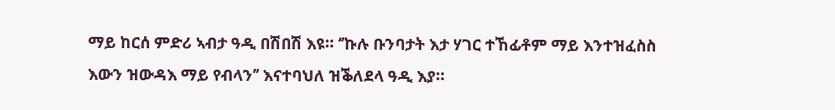ማይ ከርሰ ምድሪ ኣብታ ዓዲ በሽበሽ እዩ። ‘’ኩሉ ቡንባታት እታ ሃገር ተኸፊቶም ማይ እንተዝፈስስ እውን ዝውዳእ ማይ የብላን’’ እናተባህለ ዝቕለደላ ዓዲ እያ።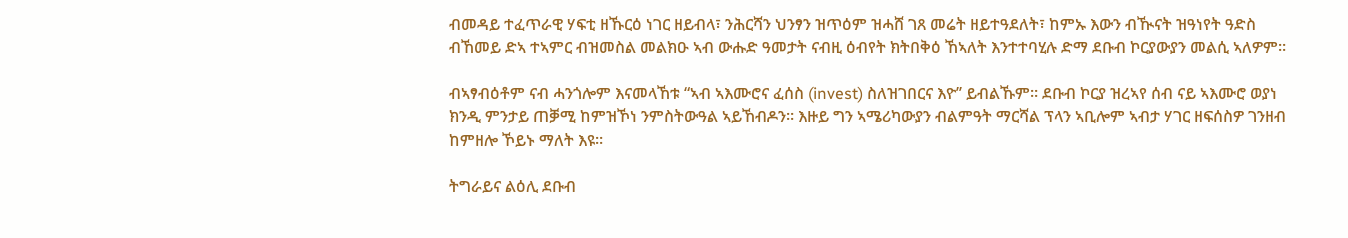ብመዳይ ተፈጥራዊ ሃፍቲ ዘኹርዕ ነገር ዘይብላ፣ ንሕርሻን ህንፃን ዝጥዕም ዝሓሸ ገጸ መሬት ዘይተዓደለት፣ ከምኡ እውን ብዂናት ዝዓነየት ዓድስ ብኸመይ ድኣ ተኣምር ብዝመስል መልክዑ ኣብ ውሑድ ዓመታት ናብዚ ዕብየት ክትበቅዕ ኸኣለት እንተተባሂሉ ድማ ደቡብ ኮርያውያን መልሲ ኣለዎም።

ብኣፃብዕቶም ናብ ሓንጎሎም እናመላኸቱ “ኣብ ኣእሙሮና ፈሰስ (invest) ስለዝገበርና እዮ’’ ይብልኹም። ደቡብ ኮርያ ዝረኣየ ሰብ ናይ ኣእሙሮ ወያነ ክንዲ ምንታይ ጠቓሚ ከምዝኾነ ንምስትውዓል ኣይኸብዶን። እዙይ ግን ኣሜሪካውያን ብልምዓት ማርሻል ፕላን ኣቢሎም ኣብታ ሃገር ዘፍሰስዎ ገንዘብ ከምዘሎ ኾይኑ ማለት እዩ።

ትግራይና ልዕሊ ደቡብ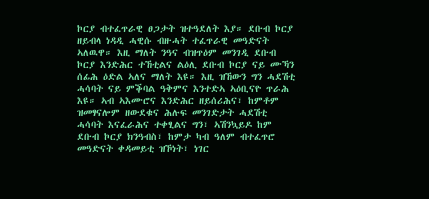ኮርያ ብተፈጥራዊ ፀጋታት ዝተዓደለት እያ። ደቡብ ኮርያ ዘይብላ ነዳዲ ሓዊሱ ብዙሓት ተፈጥራዊ መዓድናት ኣለዉዋ። እዚ ማለት ንዓና ብዝጥዕም መንገዲ ደቡብ ኮርያ እንድሕር ተኸቲልና ልዕሊ ደቡብ ኮርያ ናይ ሙኻን ሰፊሕ ዕድል ኣለና ማለት እዩ። እዚ ዝኸውን ግን ሓደሽቲ ሓሳባት ናይ ምቕባል ዓቅምና እንተድኣ ኣዕቢናዮ ጥራሕ እዩ። ኣብ ኣእሙሮና እንድሕር ዘይሰሪሕና፣ ከምቶም ዝመፃናሎም ዘውደቁና ሕሉፍ መንገድታት ሓደሽቲ ሓሳባት እናፈራሕና ተቀፂልና ግን፣ ኣሽንኳይዶ ከም ደቡብ ኮርያ ክንዓብስ፣ ከምታ ካብ ዓለም ብተፈጥሮ መዓድናት ቀዳመይቲ ዝኾነት፣ ነገር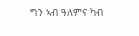ግን ኣብ ዓለምና ካብ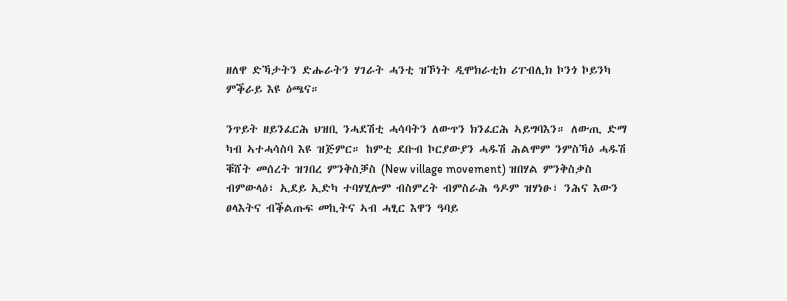ዘለዋ ድኻታትን ድሑራትን ሃገራት ሓንቲ ዝኾነት ዲሞክራቲክ ሪፐብሊክ ኮንጎ ኮይንካ ምቕራይ እዩ ዕጫና።

ንጥይት ዘይንፈርሕ ህዝቢ ንሓደሽቲ ሓሳባትን ለውጥን ክንፈርሕ ኣይግባእን። ለውጢ ድማ ካብ ኣተሓሳስባ እዩ ዝጅምር። ከምቲ ደቡብ ኮርያውያን ሓዱሽ ሕልሞም ንምስኻዕ ሓዱሽ ቑሸት መሰረት ዝገበረ ምንቅስቓስ (New village movement) ዝበሃል ምንቅስቃስ ብምውላዕ፣ ኢደይ ኢድካ ተባሃሂሎም ብስምረት ብምስራሕ ዓዶም ዝሃነፁ፣ ንሕና እውን ፀላእትና ብቕልጡፍ መኪትና ኣብ ሓፂር እዋን ዓባይ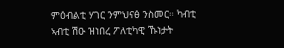ምዕብልቲ ሃገር ንምህናፅ ንስመር። ካብቲ ኣብቲ ሽዑ ዝነበረ ፖለቲካዊ ኹነታት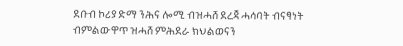ደቡብ ኮሪያ ድማ ንሕና ሎሚ ብዝሓሸ ደረጃ ሓሳባት ብናፃነት ብምልውዋጥ ዝሓሸ ምሕደራ ክህልወናን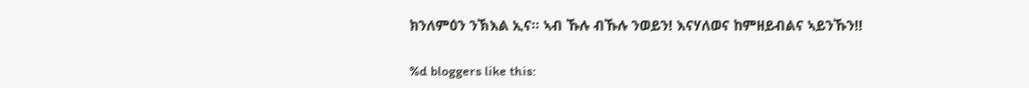ክንለምዕን ንኽእል ኢና። ኣብ ኹሉ ብኹሉ ንወይን! እናሃለወና ከምዘይብልና ኣይንኹን!!

%d bloggers like this: